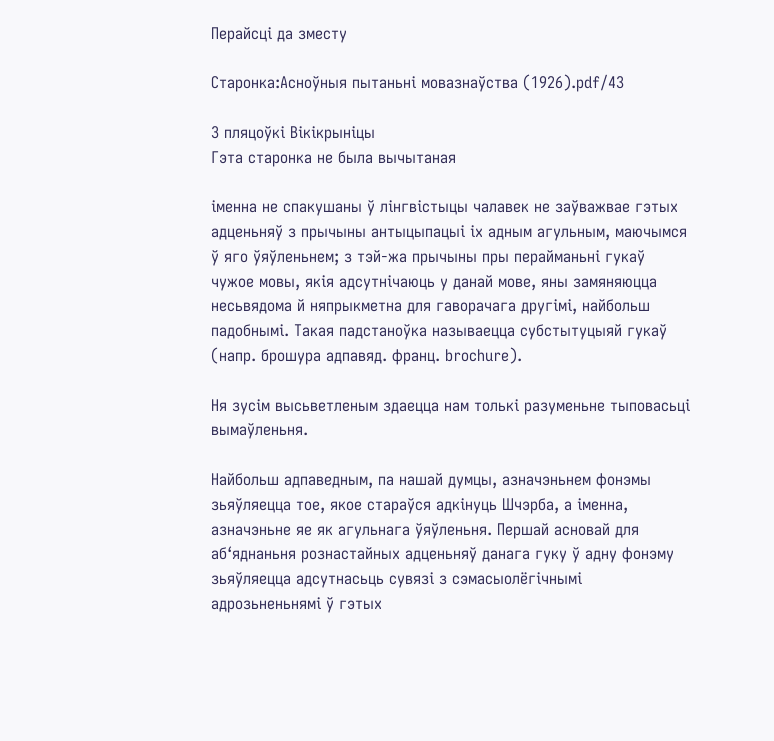Перайсці да зместу

Старонка:Асноўныя пытаньні мовазнаўства (1926).pdf/43

З пляцоўкі Вікікрыніцы
Гэта старонка не была вычытаная

іменна не спакушаны ў лінгвістыцы чалавек не заўважвае гэтых адценьняў з прычыны антыцыпацыі іх адным агульным, маючымся ў яго ўяўленьнем; з тэй-жа прычыны пры перайманьні гукаў чужое мовы, якія адсутнічаюць у данай мове, яны замяняюцца несьвядома й няпрыкметна для гаворачага другімі, найбольш падобнымі. Такая падстаноўка называецца субстытуцыяй гукаў (напр. брошура адпавяд. франц. brochure).

Ня зусім высьветленым здаецца нам толькі разуменьне тыповасьці вымаўленьня.

Найбольш адпаведным, па нашай думцы, азначэньнем фонэмы зьяўляецца тое, якое стараўся адкінуць Шчэрба, а іменна, азначэньне яе як агульнага ўяўленьня. Першай асновай для аб‘яднаньня рознастайных адценьняў данага гуку ў адну фонэму зьяўляецца адсутнасьць сувязі з сэмасыолёгічнымі адрозьненьнямі ў гэтых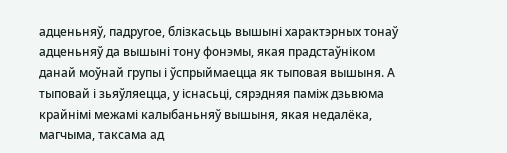адценьняў, падругое, блізкасьць вышыні характэрных тонаў адценьняў да вышыні тону фонэмы, якая прадстаўніком данай моўнай групы і ўспрыймаецца як тыповая вышыня. А тыповай і зьяўляецца, у існасьці, сярэдняя паміж дзьвюма крайнімі межамі калыбаньняў вышыня, якая недалёка, магчыма, таксама ад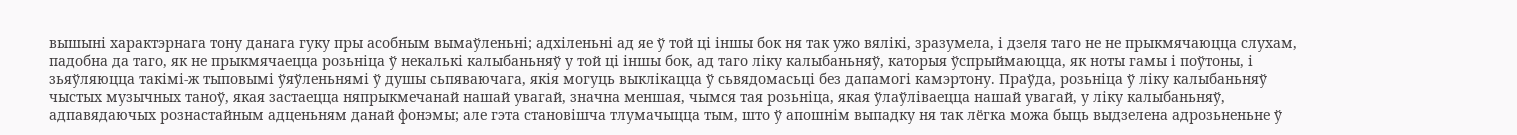вышыні характэрнага тону данага гуку пры асобным вымаўленьні; адхіленьні ад яе ў той ці іншы бок ня так ужо вялікі, зразумела, і дзеля таго не не прыкмячаюцца слухам, падобна да таго, як не прыкмячаецца розьніца ў некалькі калыбаньняў у той ці іншы бок, ад таго ліку калыбаньняў, каторыя ўспрыймаюцца, як ноты гамы і поўтоны, і зьяўляюцца такімі-ж тыповымі ўяўленьнямі ў душы сьпяваючага, якія могуць выклікацца ў сьвядомасьці без дапамогі камэртону. Праўда, розьніца ў ліку калыбаньняў чыстых музычных таноў, якая застаецца няпрыкмечанай нашай увагай, значна меншая, чымся тая розьніца, якая ўлаўліваецца нашай увагай, у ліку калыбаньняў, адпавядаючых рознастайным адценьням данай фонэмы; але гэта становішча тлумачыцца тым, што ў апошнім выпадку ня так лёгка можа быць выдзелена адрозьненьне ў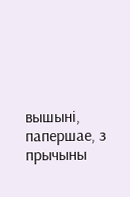вышыні, папершае, з прычыны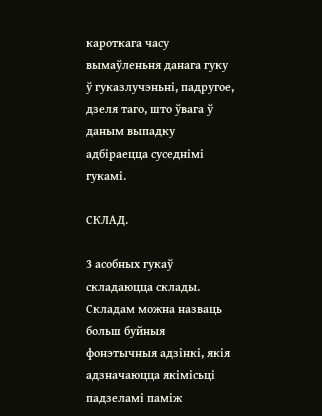кароткага часу вымаўленьня данага гуку ў гуказлучэньні, падругое, дзеля таго, што ўвага ў даным выпадку адбіраецца суседнімі гукамі.

СКЛАД.

3 асобных гукаў складаюцца склады. Складам можна назваць больш буйныя фонэтычныя адзінкі, якія адзначаюцца якімісьці падзеламі паміж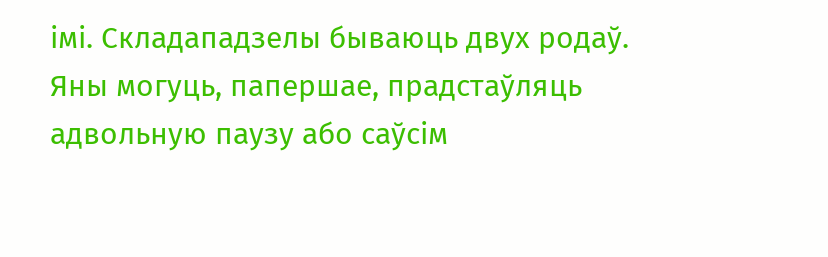імі. Складападзелы бываюць двух родаў. Яны могуць, папершае, прадстаўляць адвольную паузу або саўсім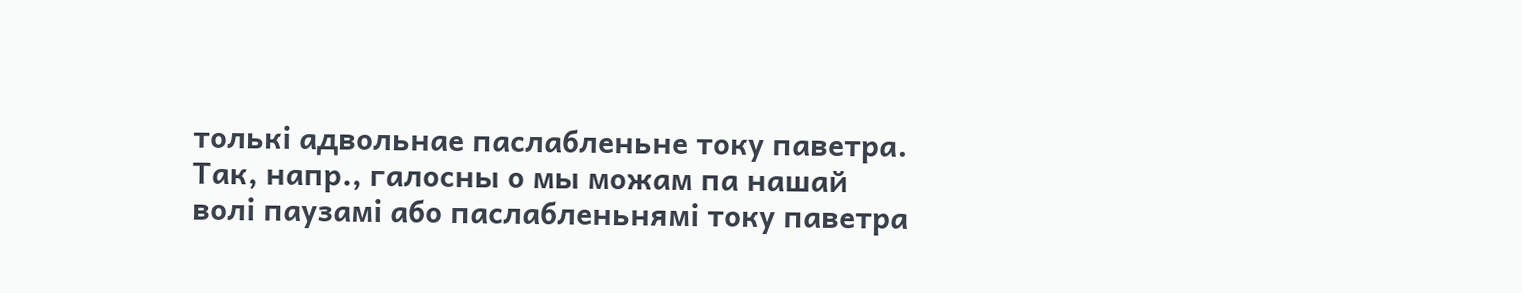толькі адвольнае паслабленьне току паветра. Так, напр., галосны о мы можам па нашай волі паузамі або паслабленьнямі току паветра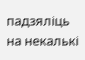падзяліць на некалькі